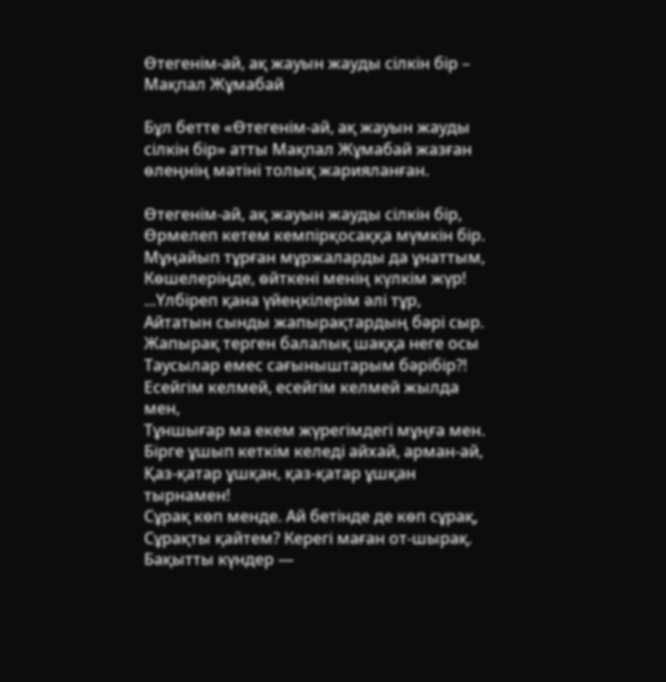Өтегенім-ай, ақ жауын жауды сілкін бір – Мақпал Жұмабай

Бұл бетте «Өтегенім-ай, ақ жауын жауды сілкін бір» атты Мақпал Жұмабай жазған өлеңнің мәтіні толық жарияланған.

Өтегенім-ай, ақ жауын жауды сілкін бір,
Өрмелеп кетем кемпірқосаққа мүмкін бір.
Мұңайып тұрған мұржаларды да ұнаттым,
Көшелеріңде, өйткені менің күлкім жүр!
...Үлбіреп қана үйеңкілерім әлі тұр,
Айтатын сынды жапырақтардың бәрі сыр.
Жапырақ терген балалық шаққа неге осы
Таусылар емес сағыныштарым бәрібір?!
Есейгім келмей, есейгім келмей жылда мен,
Тұншығар ма екем жүрегімдегі мұңға мен.
Бірге ұшып кеткім келеді айхай, арман-ай,
Қаз-қатар ұшқан, қаз-қатар ұшқан тырнамен!
Сұрақ көп менде. Ай бетінде де көп сұрақ,
Сұрақты қайтем? Керегі маған от-шырақ.
Бақытты күндер —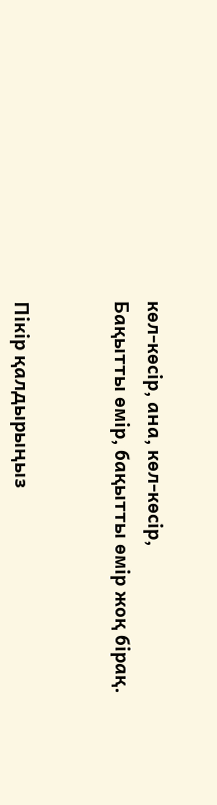көл-көсір, ана, көл-көсір,
Бақытты өмір, бақытты өмір жоқ бірақ.


Пікір қалдырыңыз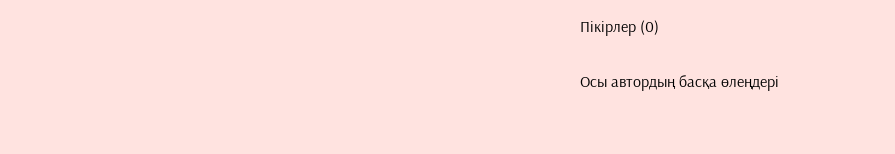Пікірлер (0)

Осы автордың басқа өлеңдері